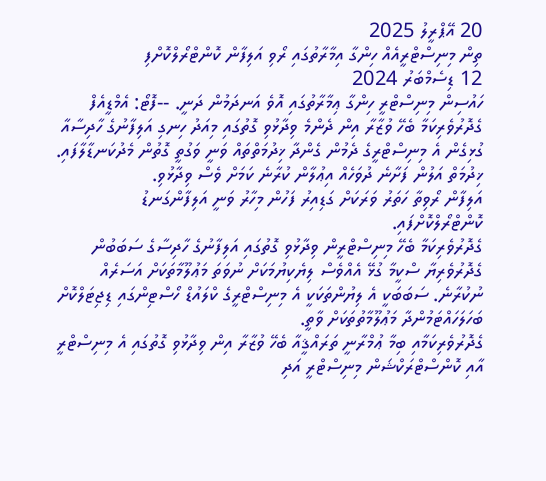20 އޭޕްރީލު 2025
ތިން މިނިސްޓްރީއެއް ހިންގާ އިމާރާތުގައި ރޯވި އަލިފާން ކޮންޓްރޯލްކޮށްފި
12 ޑިސެމްބަރު 2024
ހައުސިން މިނިސްޓްރީ ހިންގާ ޢިމާރާތުގައި އޮވެ އަނދަމުން ދަނީ. --ފޮޓޯ: އެމްޑީއެފް
ގެދޮރުވެރިކަމާ ބެހޭ ވުޒާރާ އިން ދެންމެ ވިދާޅުވި ގޮތުގައި މިއަދު ހިނގި އަލިފާނުގެ ހާދިސާއާ ގުޅިގެން އެ މިނިސްޓްރީގެ ދެމުން ގެންދާ ޚިދުމަތްތައް ވަނީ ވަގުތީ ގޮތުން މެދުކަނޑާލާފައި. ޚިދުމަތް އަލުން ފަށާނެ ދުވަހެއް އިޢުލާން ކުރާނެ ކަމަށް ވެސް ވިދާޅުވި.
އަލިފާން ރޯވިތާ ހަތަރު ވަރަކަށް ގަޑިއިރު ފަހުން މިހާރު ވަނީ އަލިފާންގަނޑު ކޮންޓްރޯލްކޮށްފައި.
ގެދޮރުވެރިކަމާ ބެހޭ މިނިސްޓްރީން ވިދާޅުވި ގޮތުގައި އަލިފާނުގެ ހާދިސާގެ ސަބަބުން ގެދޮރުވެރިޔާ ސްކީމާ ގުޅޭ އެއްވެސް ލިޔެކިޔުމަކަށް ނުވަތަ މަޢުލޫމާތަކަށް އަސަރެއް ނުކުރާނެ. ސަބަބަކީ އެ ލިޔުންތަކަކީ އެ މިނިސްޓްރީގެ ކްލައުޑް ހޯސްޓިންގައި ޑިޖިޓަލްކޮށް ބަހަލަހައްޓަމުންދާ މަޢުލޫމާތުތަކަށް ވާތީ.
ގެދޮރުވެރިކަމާއި ބިމާ ޢުމްރާނީ ތަރައްޤީއާ ބެހޭ ވުޒާރާ އިން ވިދާޅުވި ގޮތުގައި އެ މިނިސްޓްރީ އާއި ކޮންސްޓްރަކްޝަން މިނިސްޓްރީ އަދި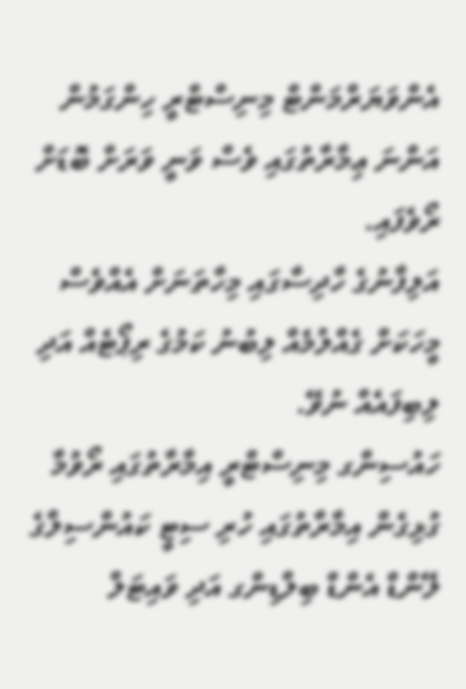އެންވަޔަރްމަންޓް މިނިސްޓްރީ ހިންގަމުން އަންނަ ޢިމާރާތުގައި ވެސް ވަނީ ވަރަށް ބޮޑަށް ރޯވެފައި.
އަލިފާނުގެ ހާދިސާގައި މިހާތަނަށް އެއްވެސް މީހަކަށް ގެއްލުމެއް ލިބުނު ކަމުގެ ރިޕޯޓެއް އަދި ލިބިފައެއް ނުވޭ.
ހައުސިންގ މިނިސްޓްރީ އިމާރާތުގައި ރޯވުމާ ގުޅިގެން އިމާރާތުގައި ހުރި ސިޓީ ކައުންސިލްގެ ލޭންޑް އެންޑް ބިލްޑިންގ އަދި ވައިޓަލް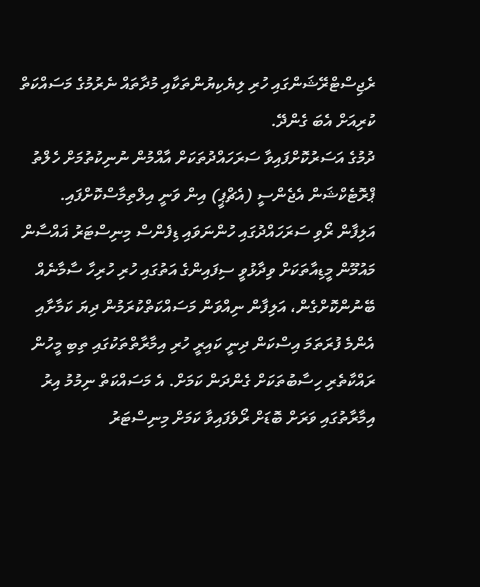ރެޖިސްޓްރޭޝަންގައި ހުރި ލިޔެކިޔުންތަކާއި މުދާތައް ނެރުމުގެ މަސައްކަތް ކުރިއަށް އެބަ ގެންދޭ.
ދުމުގެ އަސަރުކޮށްފައިވާ ސަރަހައްދުތަކަށް އާއްމުން ނުނިކުތުމަށް ހެލްތު ޕްރޮޓެކްޝަން އެޖެންސީ (އެޗްޕީ) އިން ވަނީ އިލްތިމާސްކޮށްފައި.
އަލިފާން ރޯވި ސަރަހައްދުގައި ހުންނަވައި ޑިފެންސް މިނިސްޓަރު ޣައްސާން މައުމޫން މީޑިއާތަކަށް ވިދާޅުވީ ސިފައިންގެ އަތުގައި ހުރި ހުރިހާ ސާމާނެއް ބޭނުންކޮށްގެން، އަލިފާން ނިއްވަން މަސައްކަތްކުރަމުން ދިޔަ ކަމާށާއި އެންމެ ފުރަތަމަ އިސްކަން ދިނީ ކައިރީ ހުރި އިމާރާތްތަކުގައި ތިބި މީހުން ރައްކާތެރި ހިސާބުތަކަށް ގެންދަން ކަމަށް. އެ މަސައްކަތް ނިމުމު އިރު އިމާރާތުގައި ވަރަށް ބޮޑަށް ރޯވެފައިވާ ކަމަށް މިނިސްޓަރު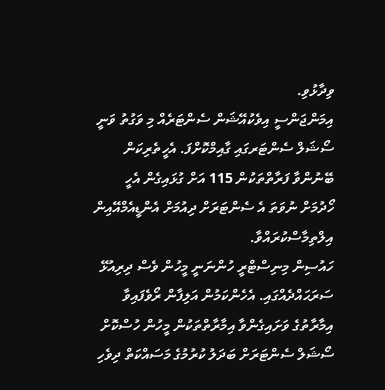ވިދާޅުވި.
އިމަންޖަންސީ އިވެކުއޭޝަން ސެންޓަރެއް މި ވަގުތު ވަނީ ސޯޝަލް ސެންޓަރގައި ގާއިމްކޮށްފަ. އެހީތެރިކަން ބޭނުންވާ ފަރާތްތަކުން 115 އަށް ގުޅައިގެން އެހީ ހޯދުމަށް ނުވަތަ އެ ސެންޓަރަށް ދިއުމަށް އެންޑީއެމްއޭއިން އިލްތިމާސްކުރައްވާ.
ހައުސިން މިނިސްޓްރީ ހުންނަނީ މީހުން ވެސް ދިރިއުޅޭ ސަރަޙައްދެއްގައި. އެހެންކަމުން އަލިފާން ރޯވެފައިވާ އިމާރާތުގެ ވަށައިގެންވާ އިމާރާތްތަކުން މީހުން ހުސްކޮށް ސޯޝަލް ސެންޓަރަށް ބަދަލު ކުރުމުގެ މަސައްކަތް ދިވެހި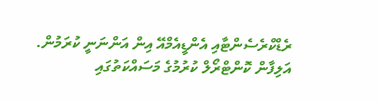ރެޑްކްރެސެންޓާއި އެންޑީއެމްއޭ އިން އަންނަނީ ކުރަމުން.
އަލިފާން ކޮންޓްރޯލް ކުރުމުގެ މަސައްކަތުގައި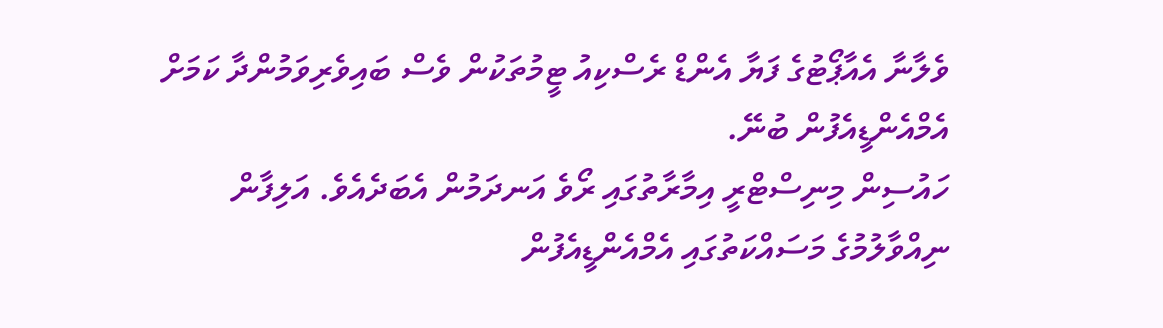ވެލާނާ އެއާޕޯޓުގެ ފަޔާ އެންޑް ރެސްކިއު ޓީމުތަކުން ވެސް ބައިވެރިވަމުންދާ ކަމަށް އެމްއެންޑީއެފުން ބުނޭ.
ހައުސިން މިނިސްޓްރީ އިމާރާތުގައި ރޯވެ އަނދަމުން އެބަދެއެވެ. އަލިފާން ނިއްވާލުމުގެ މަސައްކަތުގައި އެމްއެންޑީއެފުން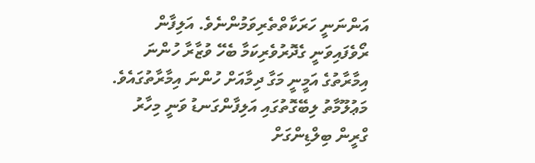އަންނަނީ ހަރަކާތްތެރިވަމުންނެވެ. އަލިފާން ރޯވެފައިވަނީ ގެދޮރުވެރިކަމާ ބެހޭ ވުޒާރާ ހުންނަ އިމާރާތުގެ އަމީނީ މަގާ ދިމާއަށް ހުންނަ އިމާރާތުގައެވެ.
މަޢުލޫމާތު ލިބޭގޮތުގައި އަލިފާންގަނޑު ވަނީ މިހާރު ގްރީން ބިލްޑިންގަށް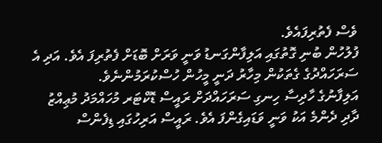ވެސް ފެތުރިފައެވެ.
ފުލުހުން ބުނި ގޮތުގައި އަލިފާންގަނޑު ވަނީ ވަރަށް ބޮޑަށް ފެތުރިފަ އެވެ. އަދި އެ ސަރަހައްދުގެ ގެތަކުން މިހާރު ދަނީ މީހުން ހުސްކުރަމުންނެވެ.
އަލިފާނުގެ ހާދިސާ ހިނގި ސަރަހައްދަށް ރައީސް ޑޮކްޓަރ މުހައްމަދު މުޢިއްޒު ދާދި ދެންމެ އަކު ވަނީ ވަޑައިގެންފަ އެވެ. ރައީސް އަރިހުގައި ޑިފެންސް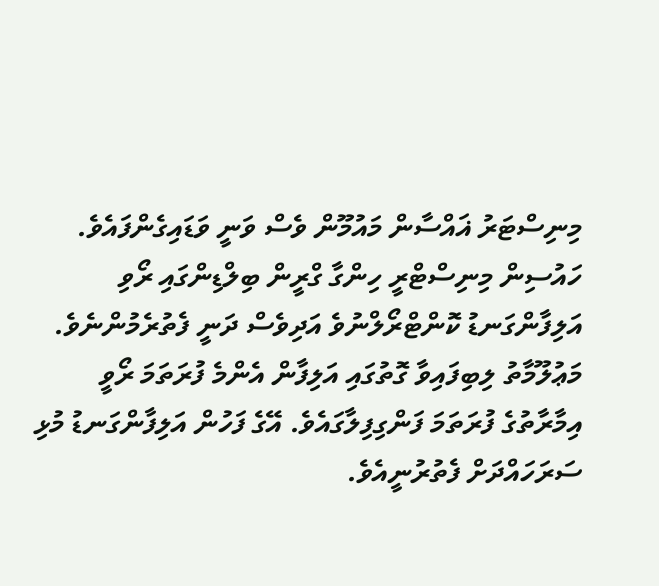މިނިސްޓަރު ޣައްސާން މައުމޫން ވެސް ވަނީ ވަޑައިގެންފައެވެ.
ހައުސިން މިނިސްޓްރީ ހިންގާ ގްރީން ބިލްޑިންގައި ރޯވި އަލިފާންގަނޑު ކޮންޓްރޯލްނުވެ އަދިވެސް ދަނީ ފެތުރެމުންނެވެ.
މަޢުލޫމާތު ލިބިފައިވާ ގޮތުގައި އަލިފާން އެންމެ ފުރަތަމަ ރޯވީ އިމާރާތުގެ ފުރަތަމަ ފަންގިފިލާގައެވެ. އޭގެ ފަހުން އަލިފާންގަނޑު މުޅި ސަރަހައްދަށް ފެތުރުނީއެވެ.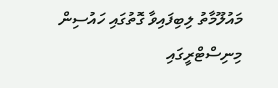މައުލޫމާތު ލިބިފައިވާ ގޮތުގައި ހައުސިން މިނިސްޓްރީގައި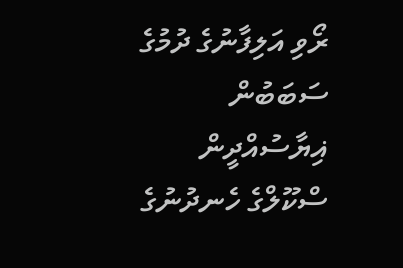ރޯވި އަލިފާނުގެ ދުމުގެ ސަބަބުން ޣިޔާސުއްދީން ސްކޫލްގެ ހެނދުނުގެ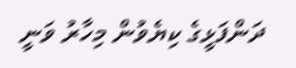ދަންފަޅީގެ ކިޔެވުން މިހާރު ވަނީ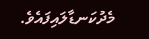މެދުކަނޑާލައިފައެވެ.